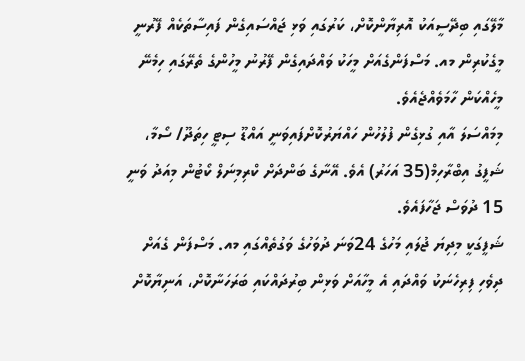މާލޭގައި ބިދޭސީއަކު އޮރިޔާންކޮށް، ކަރުގައި ވަޅި ޖައްސައިގެން ފައިސާތަކެއް ފޭރުނީ މީގެކުރިން މއ. މަސްފަންގެއަށް މީހަކު ވައްދައިގެން ފޭރުނު މީހުންގެ ތެރޭގައި ހިމެނޭ މީހެއްކަން ހާމަވެއްޖެއެވެ.
މިމައްސަލަ އާއި ގުޅިގެން ފުލުހުން ހައްޔަރުކޮށްފައިވަނީ އައްޑޫ ސިޓީ ހިތަދޫ/ ސޯމާ، ޝަފީގު އިބްރާހިމް(35 އަހަރު) އެވެ. އޭނާގެ ބަންދަށް ކްރިމިނަލް ކޯޓުން މިއަދު ވަނީ 15 ދުވަސް ޖަހާފައެވެ.
ޝަފީގަކީ މިދިޔަ ޖުލައި މަހުގެ 24ވަނަ ދުވަހުގެ ވަގުތެއްގައި މއ. މަސްފަން ގެއަށް ދިވެހި ފިރިހެނަކު ވައްދައި އެ މީހާއަށް ވަޅިން ބިރުދައްކައި ބަރަހަނާކޮށް، އަނިޔާކޮށް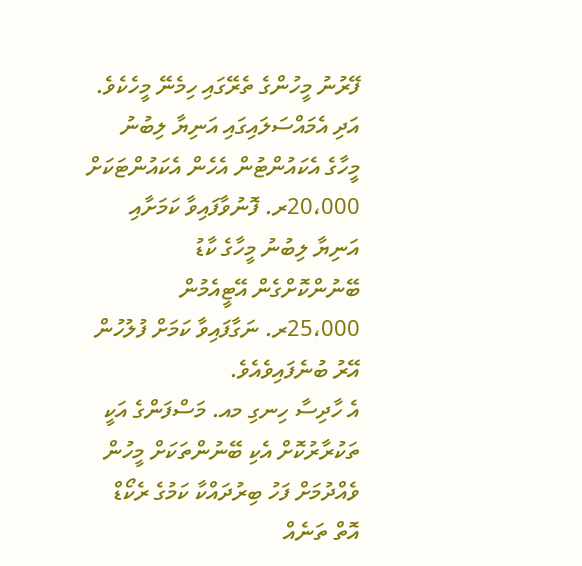ފޭރުނު މީހުންގެ ތެރޭގައި ހިމެނޭ މީހެކެވެ. އަދި އެމައްސަލައިގައި އަނިޔާ ލިބުނު މީހާގެ އެކައުންޓުން އެހެން އެކައުންޓަކަށް 20،000ރ. ފޮނުވާފައިވާ ކަމަށާއި އަނިޔާ ލިބުނު މީހާގެ ކާޑު ބޭނުންކޮށްގެން އޭޓީއެމުން 25،000ރ. ނަގާފައިވާ ކަމަށް ފުލުހުން އޭރު ބުނެފައިވެއެވެ.
އެ ހާދިސާ ހިނގި މއ. މަސްފަންގެ އަކީ ތަކުރާރުކޮށް އެކި ބޭނުންތަކަށް މީހުން ވެއްދުމަށް ފަހު ބިރުދައްކާ ކަމުގެ ރެކޯޑް އޮތް ތަނެއް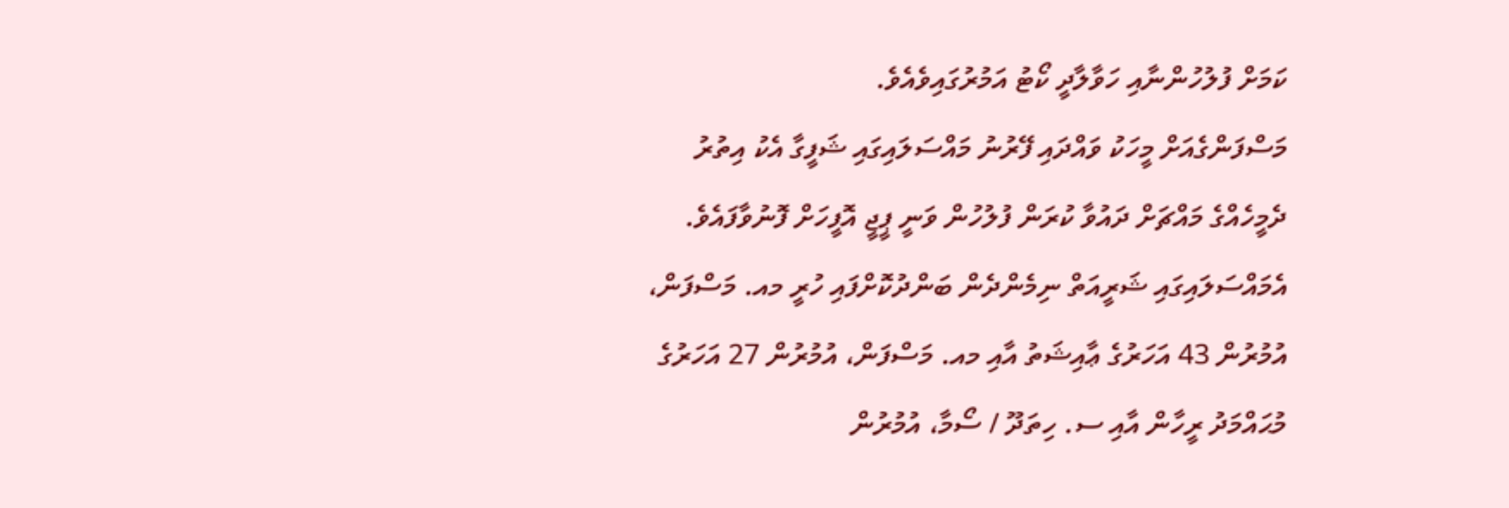ކަމަށް ފުލުހުންނާއި ހަވާލާދީ ކޯޓު އަމުރުގައިވެއެވެ.
މަސްފަންގެއަށް މީހަކު ވައްދައި ފޭރުނު މައްސަލައިގައި ޝަފީގާ އެކު އިތުރު ދެމީހެއްގެ މައްޗަށް ދައުވާ ކުރަން ފުލުހުން ވަނީ ޕީޖީ އޮފީހަށް ފޮނުވާފައެވެ. އެމައްސަލައިގައި ޝަރީއަތް ނިމެންދެން ބަންދުކޮށްފައި ހުރީ މއ. މަސްފަން، އުމުރުން 43 އަހަރުގެ ޢާއިޝަތު އާއި މއ. މަސްފަން، އުމުރުން 27 އަހަރުގެ މުޙައްމަދު ރީހާން އާއި ސ. ހިތަދޫ / ސޯމާ، އުމުރުން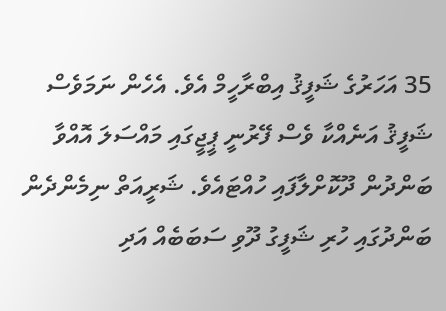35 އަހަރުގެ ޝަފީޤު އިބްރާހީމް އެވެ. އެހެން ނަމަވެސް ޝަފީޤު އަނެއްކާ ވެސް ފޭރުނީ ޕީޖީގައި މައްސަލަ އޮއްވާ ބަންދުން ދޫކޮށްލާފައި ހުއްޓައެވެ. ޝަރީއަތް ނިމެންދެން ބަންދުގައި ހުރި ޝަފީގު ދޫވި ސަބަބެއް އަދި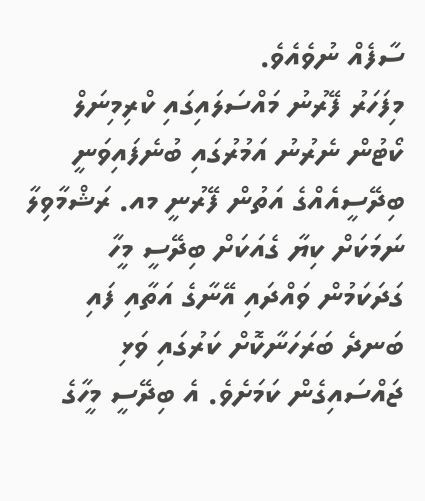ސާފެއް ނުވެއެވެ.
މިފަހަރު ފޭރުނު މައްސަލައިގައި ކްރިމިނަލް ކޯޓުން ނެރުނު އަމުރުގައި ބުނެފައިވަނީ ބިދޭސީއެއްގެ އަތުން ފޭރުނީ މއ. ރަޝްމާވިލާ ނަމަކަށް ކިޔާ ގެއަކަށް ބިދޭސީ މީހާ ގަދަކަމުން ވައްދައި އޭނާގެ އަތާއި ފައި ބަނދެ ބަރަހަނާކޮށް ކަރުގައި ވަޅި ޖައްސައިގެން ކަމަށެވެ. އެ ބިދޭސީ މީހާގެ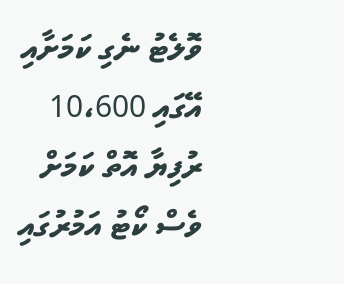ވޮލެޓު ނެގި ކަމަށާއި އޭގައި 10،600 ރުފިޔާ އޮތް ކަމަށް ވެސް ކޯޓު އަމުރުގައި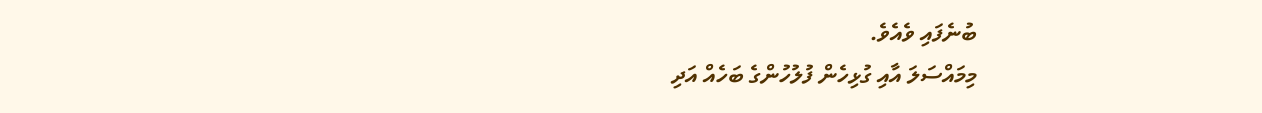ބުނެފައި ވެއެވެ.
މިމައްސަލަ އާއި ގުޅިހެން ފުލުހުންގެ ބަހެއް އަދި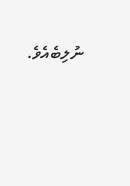ނުލިބެއެވެ.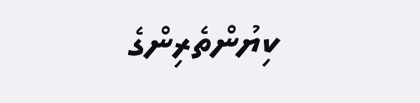ކިޔުންތެރިންގެ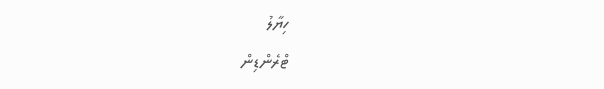ހިޔާލު
ޓްރެންޑިން